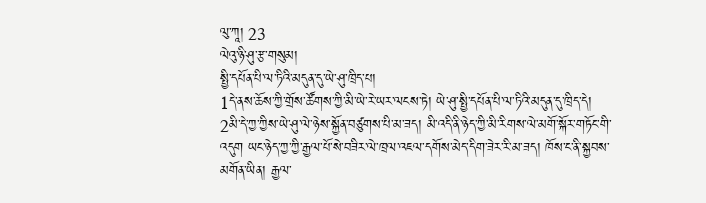ལུ་ཀཱ། 23
ལེའུ་ཉི་ཤུ་རྩ་གསུམ།
སྤྱི་དཔོན་པི་ལ་ཏིའི་མདུན་དུ་ཡེ་ཤུ་ཁྲིད་པ།
1དེ་ནས་ཆོས་ཀྱི་གྲོས་ཚོགས་ཀྱི་མི་ཡེ་རེ་ཡར་ལངས་ཏེ། ཡེ་ཤུ་སྤྱི་དཔོན་པི་ལ་ཏིའི་མདུན་དུ་ཁྲིད་དེ། 2མི་དེ་ཀྱ་ཀྱིས་ཡེ་ཤུ་ལེ་ཉེས་སྐྱོན་བཙུགས་པི་མ་ཟད། མི་འདི་ནི་ཉེད་ཀྱི་མི་རིགས་ལེ་མགོ་སྐོར་གཏོང་གི་འདུག ཡང་ཉེད་ཀྱ་ཀྱི་རྒྱལ་པོ་སེ་བཟིར་ལེ་ཁྲལ་འཇལ་དགོས་མེད་དིག་ཟེར་རི་མ་ཟད། ཁོས་ང་ནི་སྐྱབས་མགོན་ཡིན། རྒྱལ་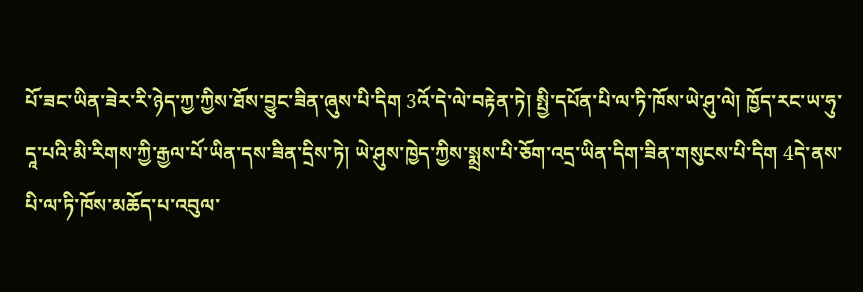པོ་ཟང་ཡིན་ཟེར་རི་ཉེད་ཀྱ་ཀྱིས་ཐོས་བྱུང་ཟིན་ཞུས་པི་དིག 3འོ་དེ་ལེ་བརྟེན་ཏེ། སྤྱི་དཔོན་པི་ལ་ཏི་ཁོས་ཡེ་ཤུ་ལེ། ཁྱོད་རང་ཡ་ཧུ་དཱ་པའི་མི་རིགས་ཀྱི་རྒྱལ་པོ་ཡིན་དས་ཟིན་དྲིས་ཏེ། ཡེ་ཤུས་ཁྱེད་ཀྱིས་སྨྲས་པི་ཅོག་འདྲ་ཡིན་དིག་ཟིན་གསུངས་པི་དིག 4དེ་ནས་པི་ལ་ཏི་ཁོས་མཆོད་པ་འབུལ་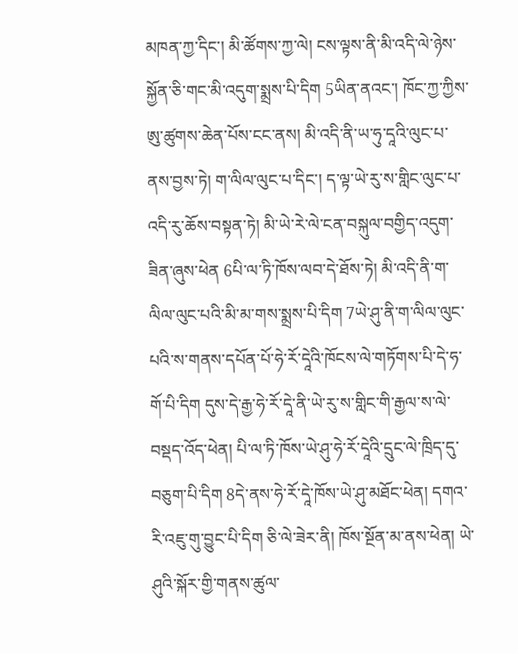མཁན་ཀྱ་དིང་། མི་ཚོགས་ཀྱ་ལེ། ངས་ལྟས་ནི་མི་འདི་ལེ་ཉེས་སྐྱོན་ཅི་གང་མི་འདུག་སྨྲས་པི་དིག 5ཡིན་ནའང་། ཁོང་ཀྱ་ཀྱིས་ཨུ་ཚུགས་ཆེན་པོས་ངང་ནས། མི་འདི་ནི་ཡ་ཧུ་དཱའི་ལུང་པ་ནས་བྱས་ཏེ། ག་ལིལ་ལུང་པ་དིང་། ད་ལྟ་ཡེ་རུ་ས་གླིང་ལུང་པ་འདི་རུ་ཆོས་བསྟན་ཏེ། མི་ཡེ་རེ་ལེ་ངན་བསྐུལ་བགྱིད་འདུག་ཟིན་ཞུས་ཕེན 6པི་ལ་ཏི་ཁོས་ལབ་དེ་ཐོས་ཏེ། མི་འདི་ནི་ག་ལིལ་ལུང་པའི་མི་མ་གས་སྨྲས་པི་དིག 7ཡེ་ཤུ་ནི་ག་ལིལ་ལུང་པའི་ས་གནས་དཔོན་པོ་ཧེ་རོ་དཱེའི་ཁོངས་ལེ་གཏོགས་པི་དེ་ཧ་གོ་པི་དིག དུས་དེ་རྒྱ་ཧེ་རོ་དཱེ་ནི་ཡེ་རུ་ས་གླིང་གི་རྒྱལ་ས་ལེ་བསྡད་འོད་ཕེན། པི་ལ་ཏི་ཁོས་ཡེ་ཤུ་ཧེ་རོ་དཱེའི་དྲུང་ལེ་ཁྲིད་དུ་བཅུག་པི་དིག 8དེ་ནས་ཧེ་རོ་དཱེ་ཁོས་ཡེ་ཤུ་མཐོང་ཕེན། དགའ་རི་འཇུ་གུ་བྱུང་པི་དིག ཅི་ལེ་ཟེར་ནི། ཁོས་སྔོན་མ་ནས་ཕེན། ཡེ་ཤུའི་སྐོར་གྱི་གནས་ཚུལ་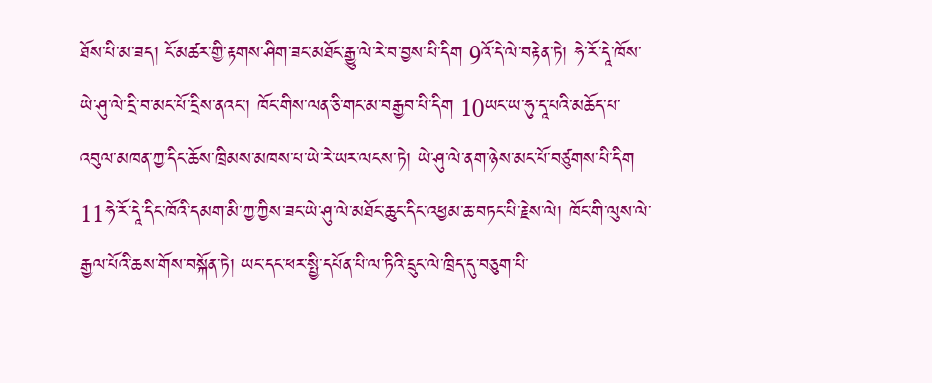ཐོས་པི་མ་ཟད། ངོ་མཚར་གྱི་རྟགས་ཤིག་ཟང་མཐོང་རྒྱུ་ལེ་རེ་བ་བྱས་པི་དིག 9འོ་དེ་ལེ་བརྟེན་ཏེ། ཧེ་རོ་དཱེ་ཁོས་ཡེ་ཤུ་ལེ་དྲི་བ་མང་པོ་དྲིས་ནའང་། ཁོང་གིས་ལན་ཅི་གང་མ་བརྒྱབ་པི་དིག 10ཡང་ཡ་ཧུ་དཱ་པའི་མཆོད་པ་འབུལ་མཁན་ཀྱ་དིང་ཆོས་ཁྲིམས་མཁས་པ་ཡེ་རེ་ཡར་ལངས་ཏེ། ཡེ་ཤུ་ལེ་ནག་ཉེས་མང་པོ་བཙུགས་པི་དིག 11ཧེ་རོ་དཱེ་དིང་ཁོའི་དམག་མི་ཀྱ་ཀྱིས་ཟང་ཡེ་ཤུ་ལེ་མཐོང་ཆུང་དིང་འཕྱམ་ཆ་བཏང་པི་རྗེས་ལེ། ཁོང་གི་ལུས་ལེ་རྒྱལ་པོའི་ཆས་གོས་བསྐོན་ཏེ། ཡང་དང་ཕར་སྤྱི་དཔོན་པི་ལ་ཏིའི་དྲུང་ལེ་ཁྲིད་དུ་བཅུག་པི་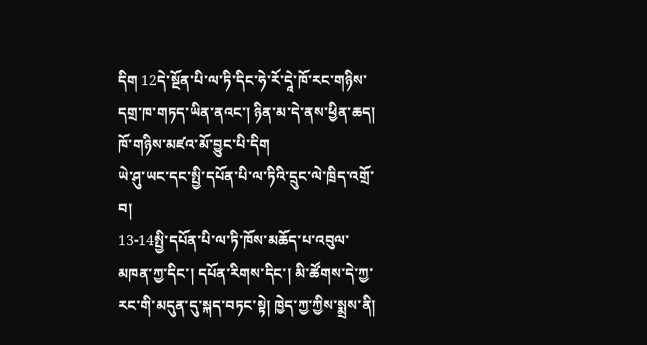དིག 12དེ་སྔོན་པི་ལ་ཏི་དིང་ཧེ་རོ་དཱེ་ཁོ་རང་གཉིས་དགྲ་ཁ་གཏད་ཡིན་ནའང་། ཉིན་མ་དེ་ནས་ཕྱིན་ཆད། ཁོ་གཉིས་མཛའ་མོ་བྱུང་པི་དིག
ཡེ་ཤུ་ཡང་དང་སྤྱི་དཔོན་པི་ལ་ཏིའི་དྲུང་ལེ་ཁྲིད་འགྲོ་བ།
13-14སྤྱི་དཔོན་པི་ལ་ཏི་ཁོས་མཆོད་པ་འབུལ་མཁན་ཀྱ་དིང་། དཔོན་རིགས་དིང་། མི་ཚོགས་དེ་ཀྱ་རང་གི་མདུན་དུ་སྐད་བཏང་སྟེ། ཁྱེད་ཀྱ་ཀྱིས་སྨྲས་ནི།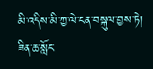མི་འདིས་མི་ཀྱ་ལེ་ངན་བསྐུལ་བྱས་ཏེ། ཟིན་ཆ་སློང་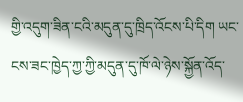གྱི་འདུག་ཟིན་ངའི་མདུན་དུ་ཁྲིད་འོངས་པི་དིག ཡང་ངས་ཟང་ཁྱེད་ཀྱ་ཀྱི་མདུན་དུ་ཁོ་ལེ་ཉེས་སྐྱོན་འོད་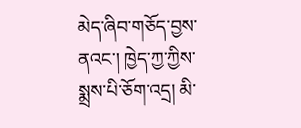མེད་ཞིབ་གཅོད་བྱས་ནའང་། ཁྱེད་ཀྱ་ཀྱིས་སྨྲས་པི་ཅོག་འདྲ། མི་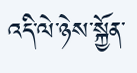འདི་ལེ་ཉེས་སྐྱོན་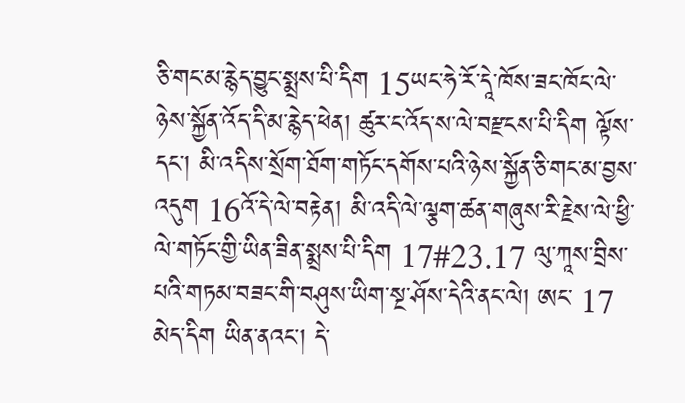ཅི་གང་མ་རྙེད་བྱུང་སྨྲས་པི་དིག 15ཡང་ཧེ་རོ་དཱེ་ཁོས་ཟང་ཁོང་ལེ་ཉེས་སྐྱོན་འོད་དི་མ་རྙེད་ཕེན། ཚུར་ང་འོད་ས་ལེ་བརྫངས་པི་དིག ལྟོས་དང་། མི་འདིས་སྲོག་ཐོག་གཏོང་དགོས་པའི་ཉེས་སྐྱོན་ཅི་གང་མ་བྱས་འདུག 16འོ་དེ་ལེ་བརྟེན། མི་འདི་ལེ་ལྕག་ཚན་གཞུས་རི་རྗེས་ལེ་ཕྱི་ལེ་གཏོང་གྱི་ཡིན་ཟིན་སྨྲས་པི་དིག 17#23.17 ལུ་ཀཱས་བྲིས་པའི་གཏམ་བཟང་གི་བཤུས་ཡིག་སྔ་ཤོས་དེའི་ནང་ལེ། ཨང་ 17 མེད་དིག ཡིན་ནའང་། དེ་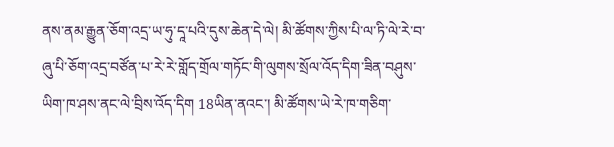ནས་ནམ་རྒྱུན་ཅོག་འདྲ་ཡ་ཧུ་དཱ་པའི་དུས་ཆེན་དེ་ལེ། མི་ཚོགས་ཀྱིས་པི་ལ་ཏི་ལེ་རེ་བ་ཞུ་པི་ཅོག་འདྲ་བཙོན་པ་རེ་རེ་གློད་གྲོལ་གཏོང་གི་ལུགས་སྲོལ་འོད་དིག་ཟིན་བཤུས་ཡིག་ཁ་ཤས་ནང་ལེ་བྲིས་འོད་དིག 18ཡིན་ནའང་། མི་ཚོགས་ཡེ་རེ་ཁ་གཅིག་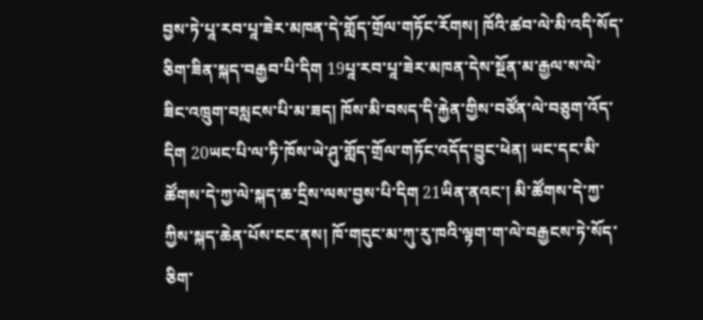བྱས་ཏེ་པཱ་རབ་པཱ་ཟེར་མཁན་དེ་གློད་གྲོལ་གཏོང་རོགས། ཁོའི་ཚབ་ལེ་མི་འདི་སོད་ཅིག་ཟིན་སྐད་བརྒྱབ་པི་དིག 19པཱ་རབ་པཱ་ཟེར་མཁན་དེས་སྔོན་མ་རྒྱལ་ས་ལེ་ཟིང་འཁྲུག་བསླངས་པི་མ་ཟད། ཁོས་མི་བསད་དི་རྐྱེན་གྱིས་བཙོན་ལེ་བཅུག་འོད་དིག 20ཡང་པི་ལ་ཏི་ཁོས་ཡེ་ཤུ་གློད་གྲོལ་གཏོང་འདོད་བྱུང་ཕེན། ཡང་དང་མི་ཚོགས་དེ་ཀྱ་ལེ་སྐད་ཆ་དྲིས་ལས་བྱས་པི་དིག 21ཡིན་ནའང་། མི་ཚོགས་དེ་ཀྱ་ཀྱིས་སྐད་ཆེན་པོས་ངང་ནས། ཁོ་གདུང་མ་ཀུ་རུ་ཁའི་ལྟག་ག་ལེ་བརྒྱངས་ཏེ་སོད་ཅིག་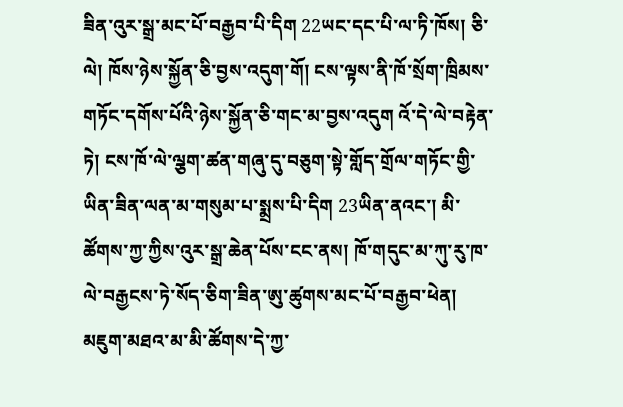ཟིན་འུར་སྒྲ་མང་པོ་བརྒྱབ་པི་དིག 22ཡང་དང་པི་ལ་ཏི་ཁོས། ཅི་ལེ། ཁོས་ཉེས་སྐྱོན་ཅི་བྱས་འདུག་གོ། ངས་ལྟས་ནི་ཁོ་སྲོག་ཁྲིམས་གཏོང་དགོས་པོའི་ཉེས་སྐྱོན་ཅི་གང་མ་བྱས་འདུག འོ་དེ་ལེ་བརྟེན་ཏེ། ངས་ཁོ་ལེ་ལྕག་ཚན་གཞུ་དུ་བཅུག་སྟེ་གློད་གྲོལ་གཏོང་གྱི་ཡིན་ཟིན་ལན་མ་གསུམ་པ་སྨྲས་པི་དིག 23ཡིན་ནའང་། མི་ཚོགས་ཀྱ་ཀྱིས་འུར་སྒྲ་ཆེན་པོས་ངང་ནས། ཁོ་གདུང་མ་ཀུ་རུ་ཁ་ལེ་བརྒྱངས་ཏེ་སོད་ཅིག་ཟིན་ཨུ་ཚུགས་མང་པོ་བརྒྱབ་ཕེན། མཇུག་མཐའ་མ་མི་ཚོགས་དེ་ཀྱ་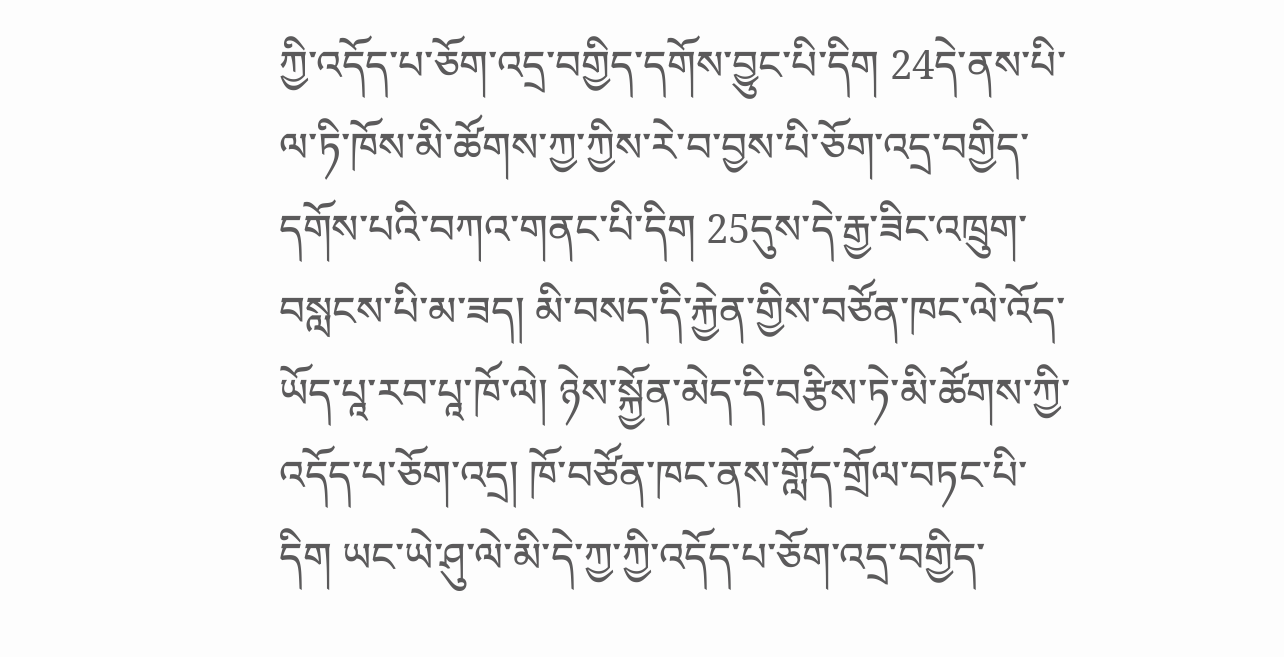ཀྱི་འདོད་པ་ཅོག་འདྲ་བགྱིད་དགོས་བྱུང་པི་དིག 24དེ་ནས་པི་ལ་ཏི་ཁོས་མི་ཚོགས་ཀྱ་ཀྱིས་རེ་བ་བྱས་པི་ཅོག་འདྲ་བགྱིད་དགོས་པའི་བཀའ་གནང་པི་དིག 25དུས་དེ་རྒྱ་ཟིང་འཁྲུག་བསླངས་པི་མ་ཟད། མི་བསད་དི་རྐྱེན་གྱིས་བཙོན་ཁང་ལེ་འོད་ཡོད་པཱ་རབ་པཱ་ཁོ་ལེ། ཉེས་སྐྱོན་མེད་དི་བརྩིས་ཏེ་མི་ཚོགས་ཀྱི་འདོད་པ་ཅོག་འདྲ། ཁོ་བཙོན་ཁང་ནས་གློད་གྲོལ་བཏང་པི་དིག ཡང་ཡེ་ཤུ་ལེ་མི་དེ་ཀྱ་ཀྱི་འདོད་པ་ཅོག་འདྲ་བགྱིད་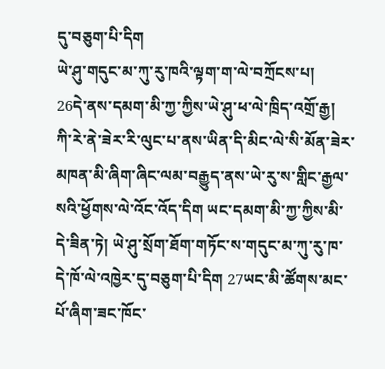དུ་བཅུག་པི་དིག
ཡེ་ཤུ་གདུང་མ་ཀུ་རུ་ཁའི་ལྟག་ག་ལེ་བཀྲོངས་པ།
26དེ་ནས་དམག་མི་ཀྱ་ཀྱིས་ཡེ་ཤུ་ཕ་ལེ་ཁྲིད་འགྲོ་རྒྱ། ཀི་རེ་ནེ་ཟེར་རི་ལུང་པ་ནས་ཡིན་དི་མིང་ལེ་སི་མོན་ཟེར་མཁན་མི་ཞིག་ཞིང་ལམ་བརྒྱུད་ནས་ཡེ་རུ་ས་གླིང་རྒྱལ་སའི་ཕྱོགས་ལེ་འོང་འོད་དིག ཡང་དམག་མི་ཀྱ་ཀྱིས་མི་དེ་ཟིན་ཏེ། ཡེ་ཤུ་སྲོག་ཐོག་གཏོང་ས་གདུང་མ་ཀུ་རུ་ཁ་དེ་ཁོ་ལེ་འཁྱེར་དུ་བཅུག་པི་དིག 27ཡང་མི་ཚོགས་མང་པོ་ཞིག་ཟང་ཁོང་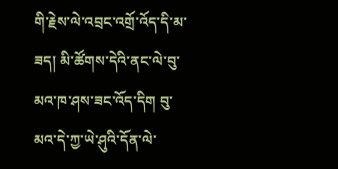གི་རྗེས་ལེ་འབྲང་འགྲོ་འོད་དི་མ་ཟད། མི་ཚོགས་དེའི་ནང་ལེ་བུ་མའ་ཁ་ཤས་ཟང་འོད་དིག བུ་མའ་དེ་ཀྱ་ཡེ་ཤུའི་དོན་ལེ་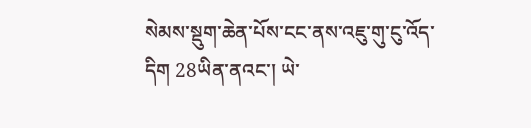སེམས་སྡུག་ཆེན་པོས་ངང་ནས་འཇུ་གུ་ངུ་འོད་དིག 28ཡིན་ནའང་། ཡེ་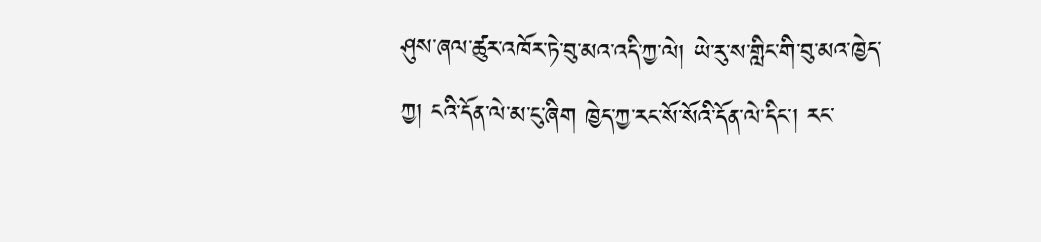ཤུས་ཞལ་ཚུར་འཁོར་ཏེ་བུ་མའ་འདི་ཀྱ་ལེ། ཡེ་རུ་ས་གླིང་གི་བུ་མའ་ཁྱེད་ཀྱ། ངའི་དོན་ལེ་མ་ངུ་ཞིག ཁྱེད་ཀྱ་རང་སོ་སོའི་དོན་ལེ་དིང་། རང་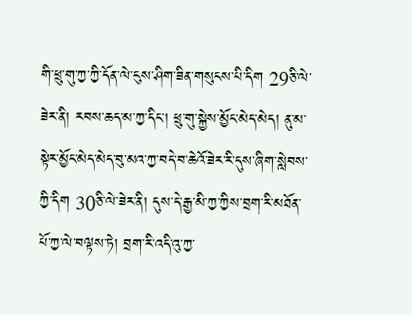གི་ཕྲུ་གུ་ཀྱ་ཀྱི་དོན་ལེ་ངུས་ཤིག་ཟིན་གསུངས་པི་དིག 29ཅི་ལེ་ཟེར་ནི། རབས་ཆད་མ་ཀྱ་དིང་། ཕྲུ་གུ་སྐྱེས་མྱོང་མེད་མེད། ནུ་མ་སྟེར་མྱོང་མེད་མེད་བུ་མའ་ཀྱ་བདེ་བ་ཆེའོ་ཟེར་རི་དུས་ཞིག་སླེབས་ཀྱི་དིག 30ཅི་ལེ་ཟེར་ནི། དུས་དེ་རྒྱ་མི་ཀྱ་ཀྱིས་བྲག་རི་མཐོན་པོ་ཀྱ་ལེ་བལྟས་ཏེ། བྲག་རི་འདི་འུ་ཀྱ་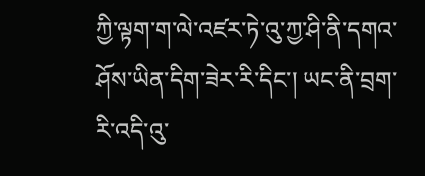ཀྱི་ལྟག་ག་ལེ་འཛར་ཏེ་འུ་ཀྱ་ཤི་ནི་དགའ་ཤོས་ཡིན་དིག་ཟེར་རི་དིང་། ཡང་ནི་བྲག་རི་འདི་འུ་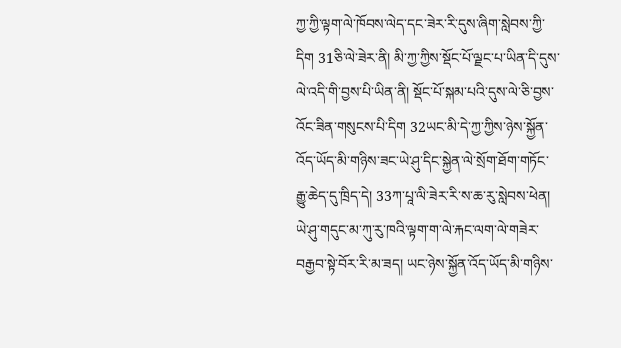ཀྱ་ཀྱི་ལྟག་ལེ་ཁོབས་ལེད་དང་ཟེར་རི་དུས་ཞིག་སླེབས་ཀྱི་དིག 31ཅི་ལེ་ཟེར་ནི། མི་ཀྱ་ཀྱིས་སྡོང་པོ་ལྗང་པ་ཡིན་དི་དུས་ལེ་འདི་གི་བྱས་པི་ཡིན་ནི། སྡོང་པོ་སྐམ་པའི་དུས་ལེ་ཅི་བྱས་འོང་ཟིན་གསུངས་པི་དིག 32ཡང་མི་དེ་ཀྱ་ཀྱིས་ཉེས་སྐྱོན་འོད་ཡོད་མི་གཉིས་ཟང་ཡེ་ཤུ་དིང་སྐྱེན་ལེ་སྲོག་ཐོག་གཏོང་རྒྱུ་ཆེད་དུ་ཁྲིད་དེ། 33ཀ་པཱ་ལི་ཟེར་རི་ས་ཆ་རུ་སླེབས་ཕེན། ཡེ་ཤུ་གདུང་མ་ཀུ་རུ་ཁའི་ལྟག་ག་ལེ་རྐང་ལག་ལེ་གཟེར་བརྒྱབ་སྟེ་བོར་རི་མ་ཟད། ཡང་ཉེས་སྐྱོན་འོད་ཡོད་མི་གཉིས་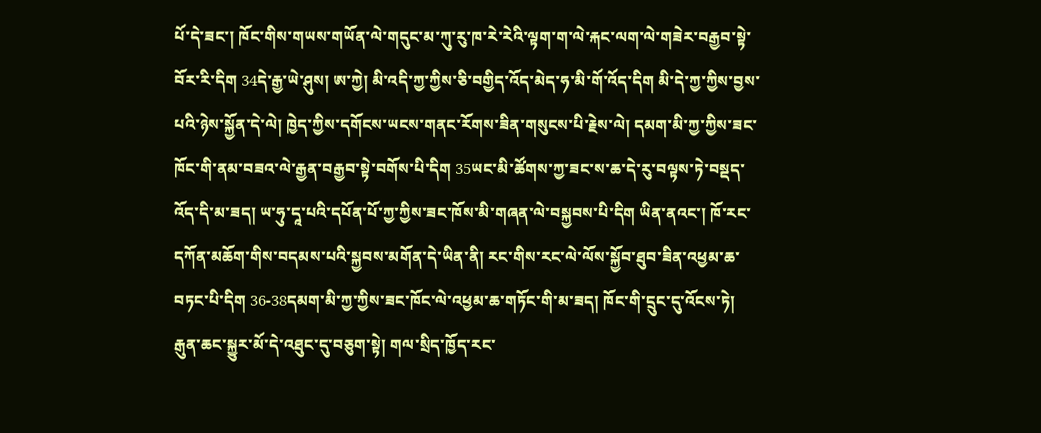པོ་དེ་ཟང་། ཁོང་གིས་གཡས་གཡོན་ལེ་གདུང་མ་ཀུ་རུ་ཁ་རེ་རེའི་ལྟག་ག་ལེ་རྐང་ལག་ལེ་གཟེར་བརྒྱབ་སྟེ་བོར་རི་དིག 34དེ་རྒྱ་ཡེ་ཤུས། ཨ་ཀྱེ། མི་འདི་ཀྱ་ཀྱིས་ཅི་བགྱིད་འོད་མེད་ཧ་མི་གོ་འོད་དིག མི་དེ་ཀྱ་ཀྱིས་བྱས་པའི་ཉེས་སྐྱོན་དེ་ལེ། ཁྱེད་ཀྱིས་དགོངས་ཡངས་གནང་རོགས་ཟིན་གསུངས་པི་རྗེས་ལེ། དམག་མི་ཀྱ་ཀྱིས་ཟང་ཁོང་གི་ནམ་བཟའ་ལེ་རྒྱན་བརྒྱབ་སྟེ་བགོས་པི་དིག 35ཡང་མི་ཚོགས་ཀྱ་ཟང་ས་ཆ་དེ་རུ་བལྟས་ཏེ་བསྡད་འོད་དི་མ་ཟད། ཡ་ཧུ་དཱ་པའི་དཔོན་པོ་ཀྱ་ཀྱིས་ཟང་ཁོས་མི་གཞན་ལེ་བསྐྱབས་པི་དིག ཡིན་ནའང་། ཁོ་རང་དཀོན་མཆོག་གིས་བདམས་པའི་སྐྱབས་མགོན་དེ་ཡིན་ནི། རང་གིས་རང་ལེ་ལོས་སྐྱོབ་ཐུབ་ཟིན་འཕྱམ་ཆ་བཏང་པི་དིག 36-38དམག་མི་ཀྱ་ཀྱིས་ཟང་ཁོང་ལེ་འཕྱམ་ཆ་གཏོང་གི་མ་ཟད། ཁོང་གི་དྲུང་དུ་འོངས་ཏེ། རྒུན་ཆང་སྐྱུར་མོ་དེ་འཐུང་དུ་བཅུག་སྟེ། གལ་སྲིད་ཁྱོད་རང་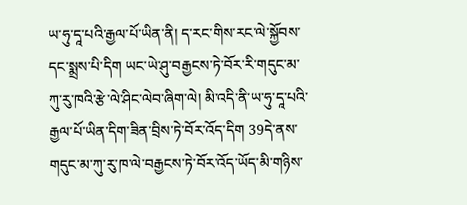ཡ་ཧུ་དཱ་པའི་རྒྱལ་པོ་ཡིན་ནི། ད་རང་གིས་རང་ལེ་སྐྱོབས་དང་སྨྲས་པི་དིག ཡང་ཡེ་ཤུ་བརྒྱངས་ཏེ་བོར་རི་གདུང་མ་ཀུ་རུ་ཁའི་རྩེ་ལེ་ཤིང་ལེབ་ཞིག་ལེ། མི་འདི་ནི་ཡ་ཧུ་དཱ་པའི་རྒྱལ་པོ་ཡིན་དིག་ཟིན་བྲིས་ཏེ་བོར་འོད་དིག 39དེ་ནས་གདུང་མ་ཀུ་རུ་ཁ་ལེ་བརྒྱངས་ཏེ་བོར་འོད་ཡོད་མི་གཉིས་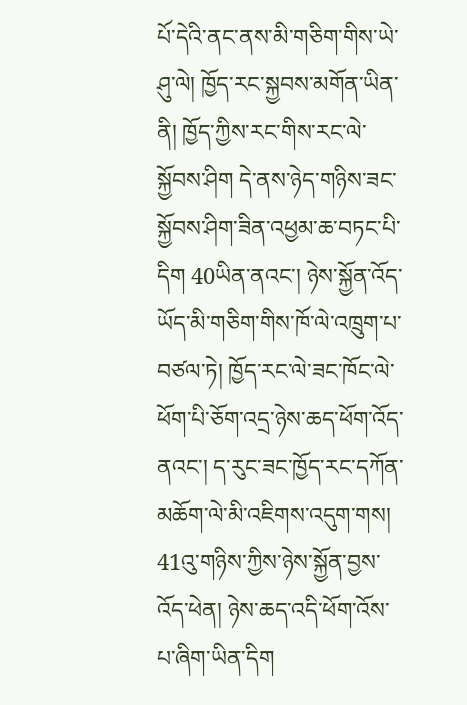པོ་དེའི་ནང་ནས་མི་གཅིག་གིས་ཡེ་ཤུ་ལེ། ཁྱོད་རང་སྐྱབས་མགོན་ཡིན་ནི། ཁྱོད་ཀྱིས་རང་གིས་རང་ལེ་སྐྱོབས་ཤིག དེ་ནས་ཉེད་གཉིས་ཟང་སྐྱོབས་ཤིག་ཟིན་འཕྱམ་ཆ་བཏང་པི་དིག 40ཡིན་ནའང་། ཉེས་སྐྱོན་འོད་ཡོད་མི་གཅིག་གིས་ཁོ་ལེ་འཁྲུག་པ་བཙལ་ཏེ། ཁྱོད་རང་ལེ་ཟང་ཁོང་ལེ་ཕོག་པི་ཅོག་འདྲ་ཉེས་ཆད་ཕོག་འོད་ནའང་། ད་རུང་ཟང་ཁྱོད་རང་དཀོན་མཆོག་ལེ་མི་འཇིགས་འདུག་གས། 41འུ་གཉིས་ཀྱིས་ཉེས་སྐྱོན་བྱས་འོད་ཕེན། ཉེས་ཆད་འདི་ཕོག་འོས་པ་ཞིག་ཡིན་དིག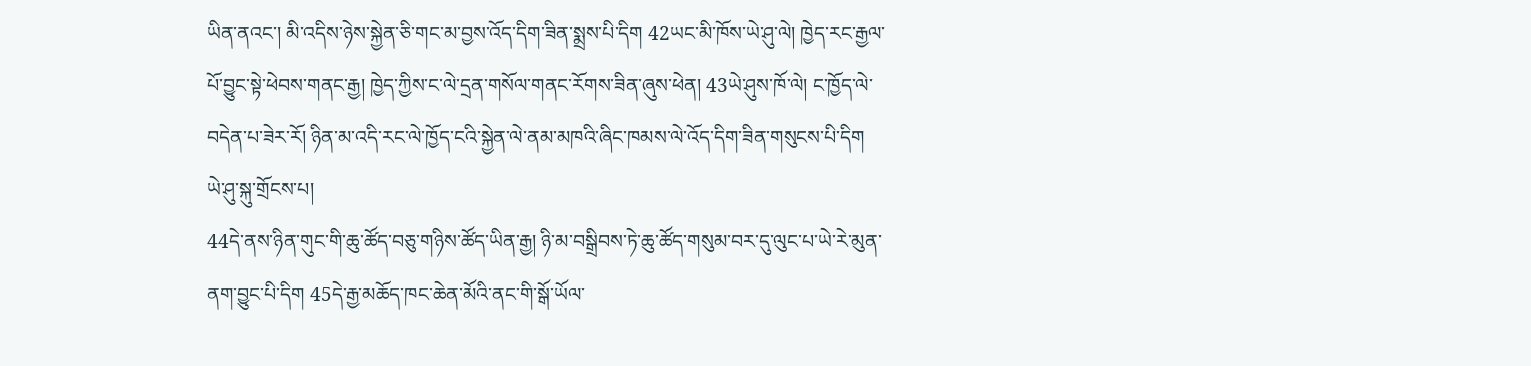ཡིན་ནའང་། མི་འདིས་ཉེས་སྐྱེན་ཅི་གང་མ་བྱས་འོད་དིག་ཟིན་སྨྲས་པི་དིག 42ཡང་མི་ཁོས་ཡེ་ཤུ་ལེ། ཁྱེད་རང་རྒྱལ་པོ་བྱུང་སྟེ་ཕེབས་གནང་རྒྱ། ཁྱེད་ཀྱིས་ང་ལེ་དྲན་གསོལ་གནང་རོགས་ཟིན་ཞུས་ཕེན། 43ཡེ་ཤུས་ཁོ་ལེ། ང་ཁྱོད་ལེ་བདེན་པ་ཟེར་རོ། ཉིན་མ་འདི་རང་ལེ་ཁྱོད་ངའི་སྐྱེན་ལེ་ནམ་མཁའི་ཞིང་ཁམས་ལེ་འོད་དིག་ཟིན་གསུངས་པི་དིག
ཡེ་ཤུ་སྐུ་གྲོངས་པ།
44དེ་ནས་ཉིན་གུང་གི་ཆུ་ཚོད་བཅུ་གཉིས་ཚོད་ཡིན་རྒྱ། ཉི་མ་བསྒྲིབས་ཏེ་ཆུ་ཚོད་གསུམ་བར་དུ་ལུང་པ་ཡེ་རེ་མུན་ནག་བྱུང་པི་དིག 45དེ་རྒྱ་མཆོད་ཁང་ཆེན་མོའི་ནང་གི་སྒོ་ཡོལ་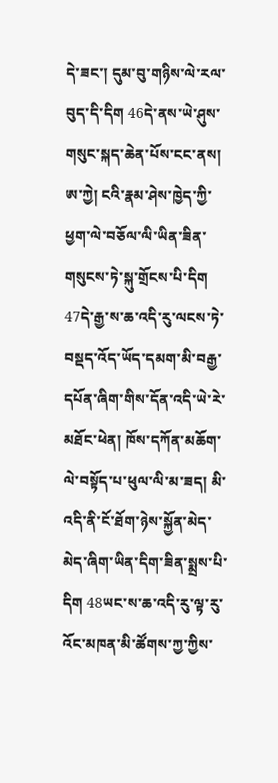དེ་ཟང་། དུམ་བུ་གཉིས་ལེ་རལ་བུད་དི་དིག 46དེ་ནས་ཡེ་ཤུས་གསུང་སྐད་ཆེན་པོས་ངང་ནས། ཨ་ཀྱེ། ངའི་རྣམ་ཤེས་ཁྱེད་ཀྱི་ཕྱག་ལེ་བཅོལ་ལི་ཡིན་ཟིན་གསུངས་ཏེ་སྐུ་གྲོངས་པི་དིག 47དེ་རྒྱ་ས་ཆ་འདི་རུ་ལངས་ཏེ་བསྡད་འོད་ཡོད་དམག་མི་བརྒྱ་དཔོན་ཞིག་གིས་དོན་འདི་ཡེ་རེ་མཐོང་ཕེན། ཁོས་དཀོན་མཆོག་ལེ་བསྟོད་པ་ཕུལ་ལི་མ་ཟད། མི་འདི་ནི་ངོ་ཐོག་ཉེས་སྐྱོན་མེད་མེད་ཞིག་ཡིན་དིག་ཟིན་སྨྲས་པི་དིག 48ཡང་ས་ཆ་འདི་རུ་ལྟ་རུ་འོང་མཁན་མི་ཚོགས་ཀྱ་ཀྱིས་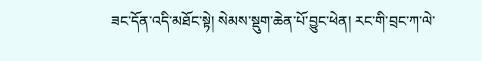ཟང་དོན་འདི་མཐོང་སྟེ། སེམས་སྡུག་ཆེན་པོ་བྱུང་ཕེན། རང་གི་བྲང་ཀ་ལེ་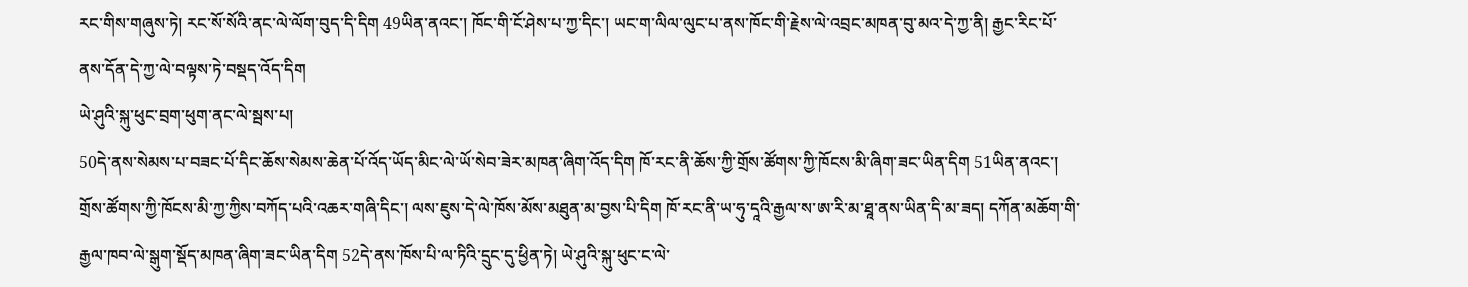རང་གིས་གཞུས་ཏེ། རང་སོ་སོའི་ནང་ལེ་ལོག་བུད་དི་དིག 49ཡིན་ནའང་། ཁོང་གི་ངོ་ཤེས་པ་ཀྱ་དིང་། ཡང་ག་ལིལ་ལུང་པ་ནས་ཁོང་གི་རྗེས་ལེ་འབྲང་མཁན་བུ་མའ་དེ་ཀྱ་ནི། རྒྱང་རིང་པོ་ནས་དོན་དེ་ཀྱ་ལེ་བལྟས་ཏེ་བསྡད་འོད་དིག
ཡེ་ཤུའི་སྐུ་ཕུང་བྲག་ཕུག་ནང་ལེ་སྦས་པ།
50དེ་ནས་སེམས་པ་བཟང་པོ་དིང་ཆོས་སེམས་ཆེན་པོ་འོད་ཡོད་མིང་ལེ་ཡོ་སེབ་ཟེར་མཁན་ཞིག་འོད་དིག ཁོ་རང་ནི་ཆོས་ཀྱི་གྲོས་ཚོགས་ཀྱི་ཁོངས་མི་ཞིག་ཟང་ཡིན་དིག 51ཡིན་ནའང་། གྲོས་ཚོགས་ཀྱི་ཁོངས་མི་ཀྱ་ཀྱིས་བཀོད་པའི་འཆར་གཞི་དིང་། ལས་ཇུས་དེ་ལེ་ཁོས་མོས་མཐུན་མ་བྱས་པི་དིག ཁོ་རང་ནི་ཡ་ཧུ་དཱའི་རྒྱལ་ས་ཨ་རི་མ་ཐཱ་ནས་ཡིན་དི་མ་ཟད། དཀོན་མཆོག་གི་རྒྱལ་ཁབ་ལེ་སྒུག་སྡོད་མཁན་ཞིག་ཟང་ཡིན་དིག 52དེ་ནས་ཁོས་པི་ལ་ཏིའི་དྲུང་དུ་ཕྱིན་ཏེ། ཡེ་ཤུའི་སྐུ་ཕུང་ང་ལེ་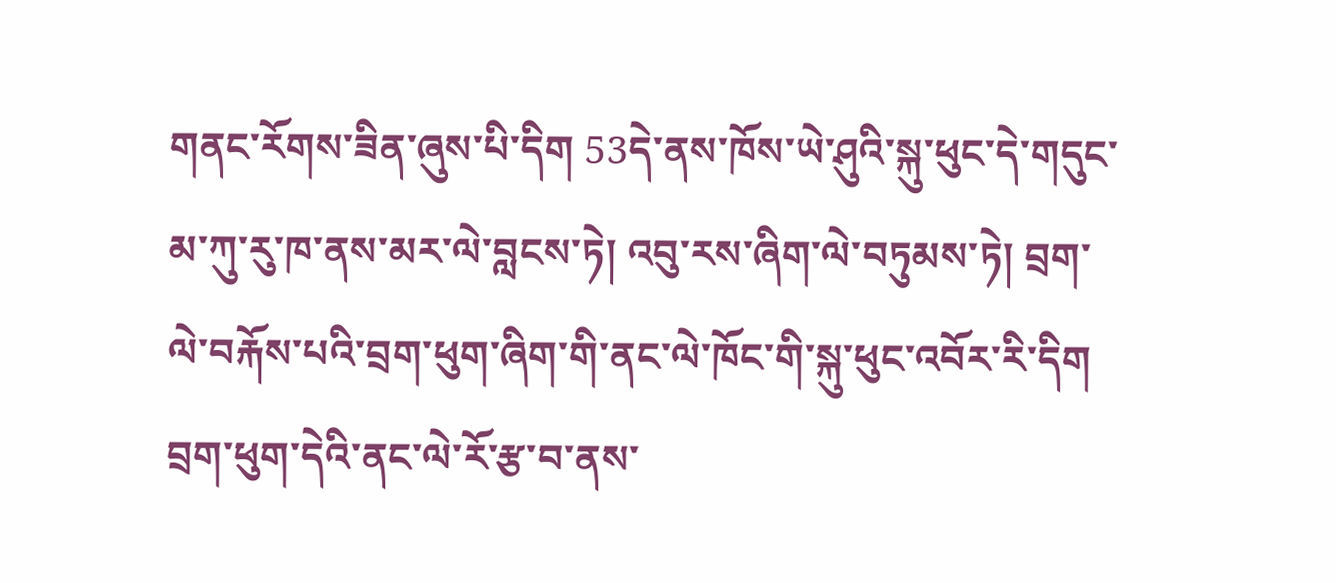གནང་རོགས་ཟིན་ཞུས་པི་དིག 53དེ་ནས་ཁོས་ཡེ་ཤུའི་སྐུ་ཕུང་དེ་གདུང་མ་ཀུ་རུ་ཁ་ནས་མར་ལེ་བླངས་ཏེ། འབུ་རས་ཞིག་ལེ་བཏུམས་ཏེ། བྲག་ལེ་བརྐོས་པའི་བྲག་ཕུག་ཞིག་གི་ནང་ལེ་ཁོང་གི་སྐུ་ཕུང་འབོར་རི་དིག བྲག་ཕུག་དེའི་ནང་ལེ་རོ་རྩ་བ་ནས་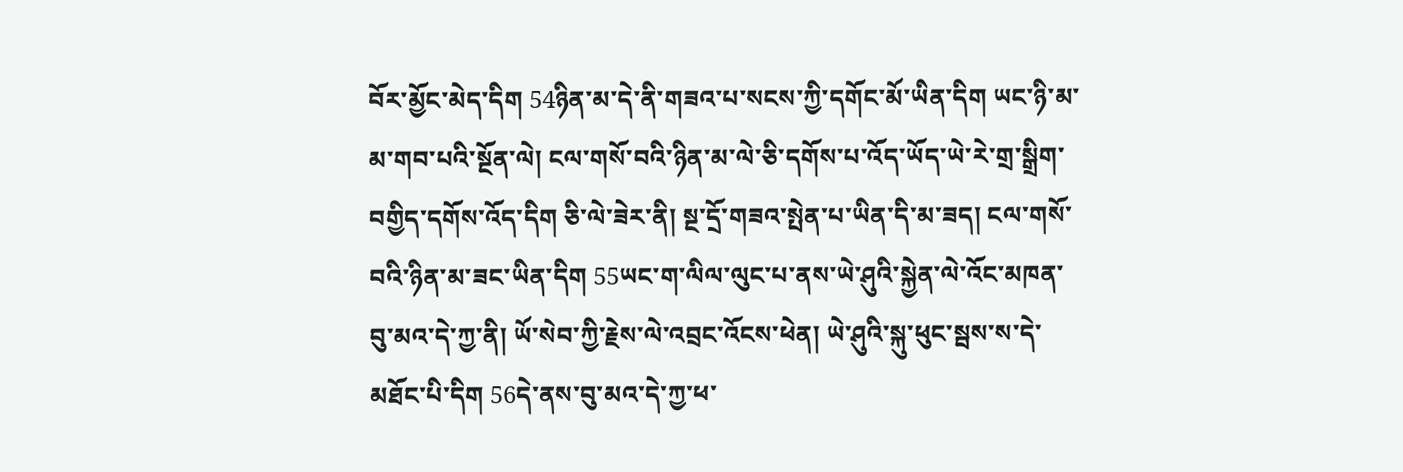བོར་མྱོང་མེད་དིག 54ཉིན་མ་དེ་ནི་གཟའ་པ་སངས་ཀྱི་དགོང་མོ་ཡིན་དིག ཡང་ཉི་མ་མ་གབ་པའི་སྔོན་ལེ། ངལ་གསོ་བའི་ཉིན་མ་ལེ་ཅི་དགོས་པ་འོད་ཡོད་ཡེ་རེ་གྲ་སྒྲིག་བགྱིད་དགོས་འོད་དིག ཅི་ལེ་ཟེར་ནི། སྔ་དྲོ་གཟའ་སྤེན་པ་ཡིན་དི་མ་ཟད། ངལ་གསོ་བའི་ཉིན་མ་ཟང་ཡིན་དིག 55ཡང་ག་ལིལ་ལུང་པ་ནས་ཡེ་ཤུའི་སྐྱེན་ལེ་འོང་མཁན་བུ་མའ་དེ་ཀྱ་ནི། ཡོ་སེབ་ཀྱི་རྗེས་ལེ་འབྲང་འོངས་ཕེན། ཡེ་ཤུའི་སྐུ་ཕུང་སྦས་ས་དེ་མཐོང་པི་དིག 56དེ་ནས་བུ་མའ་དེ་ཀྱ་ཕ་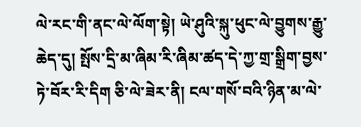ལེ་རང་གི་ནང་ལེ་ལོག་སྟེ། ཡེ་ཤུའི་སྐུ་ཕུང་ལེ་བྱུགས་རྒྱུ་ཆེད་དུ། སྤོས་དྲི་མ་ཞིམ་རི་ཞིམ་ཚད་དེ་ཀྱ་གྲ་སྒྲིག་བྱས་ཏེ་བོར་རི་དིག ཅི་ལེ་ཟེར་ནི། ངལ་གསོ་བའི་ཉིན་མ་ལེ་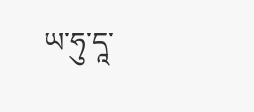ཡ་ཧུ་དཱ་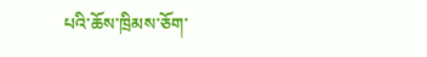པའི་ཆོས་ཁྲིམས་ཅོག་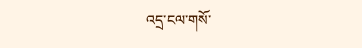འདྲ་ངལ་གསོ་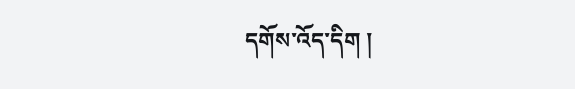དགོས་འོད་དིག །